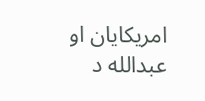امریکایان او عبدالله د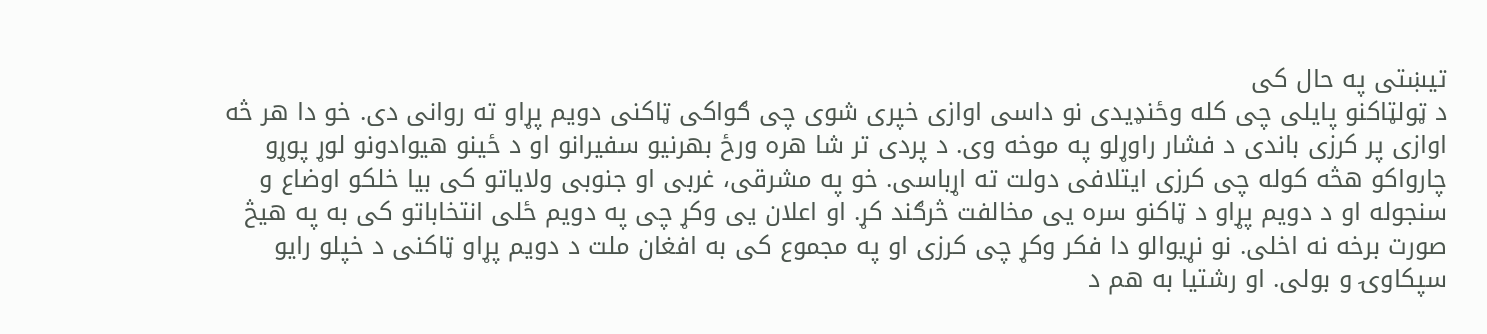تیښتی په حال کی
د ټولټاکنو پایلی چی کله وځنډیدی نو داسی اوازی خپری شوی چی ګواکی ټاکنی دویم پړاو ته روانی دی. خو دا هر څه اوازی پر کرزی باندی د فشار راوړلو په موخه وی. د پردی تر شا هره ورځ بهرنیو سفیرانو او د ځینو هیوادونو لوړ پوړو چارواکو هڅه کوله چی کرزی ایتلافی دولت ته اړباسی. خو په مشرقی، غربی او جنوبی ولایاتو کی بیا خلکو اوضاع و سنجوله او د دویم پړاو د ټاکنو سره یی مخالفت څرګند کړ. او اعلان یی وکړ چی په دویم ځلی انتخاباتو کی به په هیڅ صورت برخه نه اخلی. نو نړیوالو دا فکر وکړ چی کرزی او په مجموع کی به افغان ملت د دویم پړاو ټاکنی د خپلو رایو سپکاوۍ و بولی. او رشتیا به هم د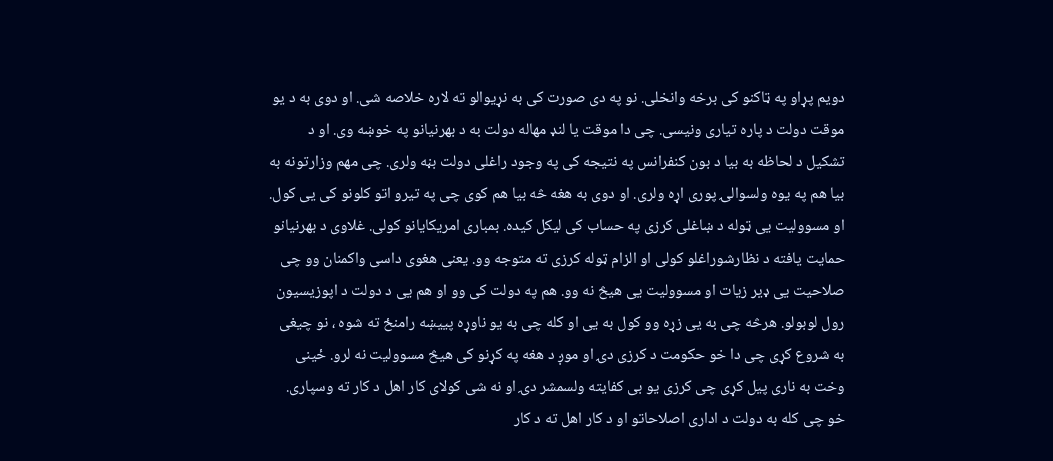دویم پړاو په ټاکنو کی برخه وانخلی. نو په دی صورت کی به نړیوالو ته لاره خلاصه شی. او دوی به د یو موقت دولت د پاره تیاری ونیسی. چی دا موقت یا لنډ مهاله دولت به د بهرنیانو په خوښه وی. او د تشکیل د لحاظه به بیا د بون کنفرانس په نتیجه کی په وجود راغلی دولت بڼه ولری. چی مهم وزارتونه به بیا هم په یوه ولسوالۍ پوری اړه ولری. او دوی به هغه څه بیا هم کوی چی په تیرو اتو کلونو کی یی کول. او مسوولیت یی ټوله د ښاغلی کرزی په حساب کی لیکل کیده. بمباری امریکایانو کولی. غلاوی د بهرنیانو حمایت یافته د نظارشوراغلو کولی او الزام ټوله کرزی ته متوجه وو. یعنی هغوی داسی واکمنان وو چی صلاحیت یی ډیر زیات او مسوولیت یی هیڅ نه وو. هم په دولت کی وو او هم یی د دولت د اپوزیسیون رول لوبولو. هرڅه چی به یی زړه وو کول به یی او کله چی به یو ناوړه پییښه رامنځ ته شوه ، نو چیغی به شروع کړی چی دا خو حکومت د کرزی دۍ او موږ د هغه په کړنو کی هیڅ مسوولیت نه لرو. ځینی وخت به ناری پیل کړی چی کرزی یو بی کفایته ولسمشر دۍ او نه شی کولای کار اهل د کار ته وسپاری. خو چی کله به دولت د اداری اصلاحاتو او د کار اهل ته د کار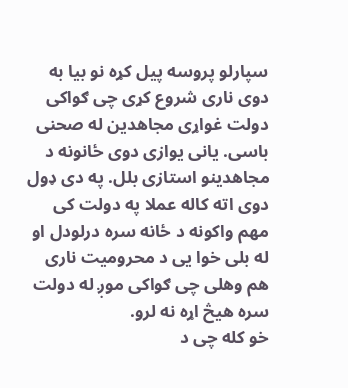سپارلو پروسه پیل کړه نو بیا به دوی ناری شروع کړی چی ګواکی دولت غواړی مجاهدین له صحنی باسی. یانی یوازی دوی ځانونه د مجاهدینو استازی بلل. په دی ډول دوی اته کاله عملا په دولت کی مهم واکونه د ځانه سره درلودل او له بلی خوا یی د محرومیت ناری هم وهلی چی ګواکی موږ له دولت سره هیڅ اړه نه لرو.
خو کله چی د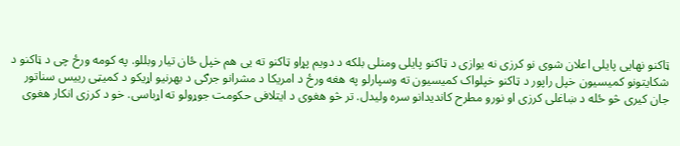ټاکنو نهایی پایلی اعلان شوی نو کرزی نه یوازی د ټاکنو پایلی ومنلی بلکه د دویم پړاو ټاکنو ته یی هم خپل ځان تیار وبللو. په کومه ورځ چی د ټاکنو د شکایتونو کمیسیون خپل راپور د ټاکنو خپلواک کمیسیون ته وسپارلو په هغه ورځ د امریکا د مشرانو جرګی د بهرنیو اړیکو د کمیټی رییس سناتور جان کیری څو ځله د ښاغلی کرزی او نورو مطرح کاندیدانو سره ولیدل. تر څو هغوی د ایتلافی حکومت جوړولو ته اړباسی. خو د کرزی انکار هغوی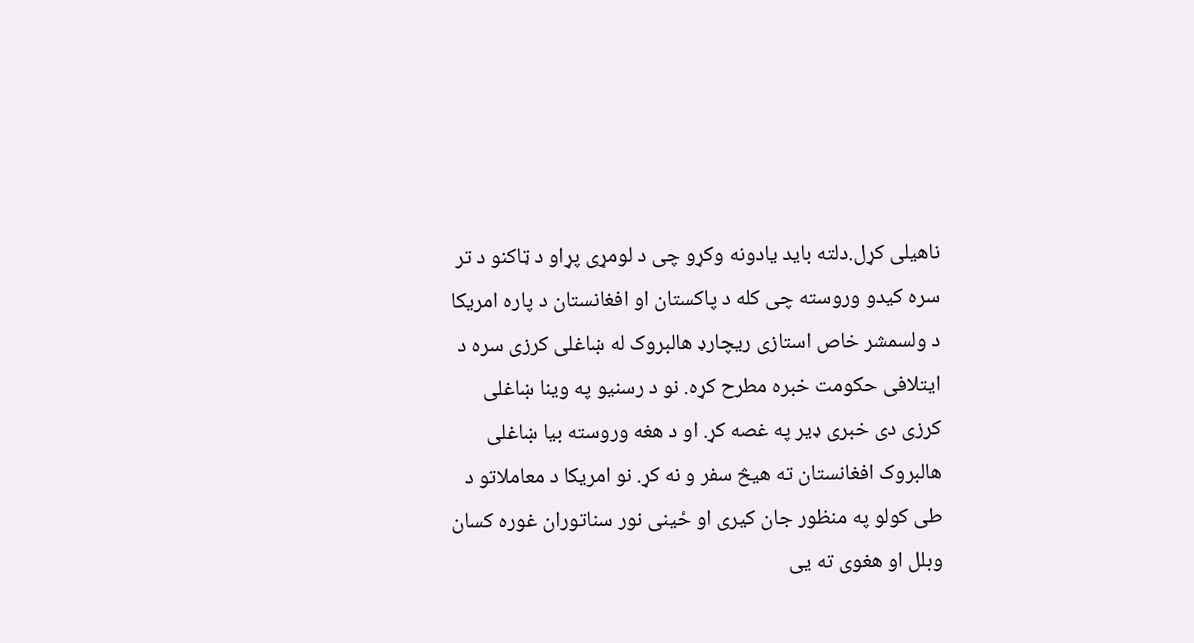ناهیلی کړل.دلته باید یادونه وکړو چی د لومړی پړاو د ټاکنو د تر سره کیدو وروسته چی کله د پاکستان او افغانستان د پاره امریکا د ولسمشر خاص استازی ریچارډ هالبروک له ښاغلی کرزی سره د ایتلافی حکومت خبره مطرح کړه. نو د رسنیو په وینا ښاغلی کرزی دی خبری ډیر په غصه کړ. او د هغه وروسته بیا ښاغلی هالبروک افغانستان ته هیڅ سفر و نه کړ. نو امریکا د معاملاتو د طی کولو په منظور جان کیری او ځینی نور سناتوران غوره کسان وبلل او هغوی ته یی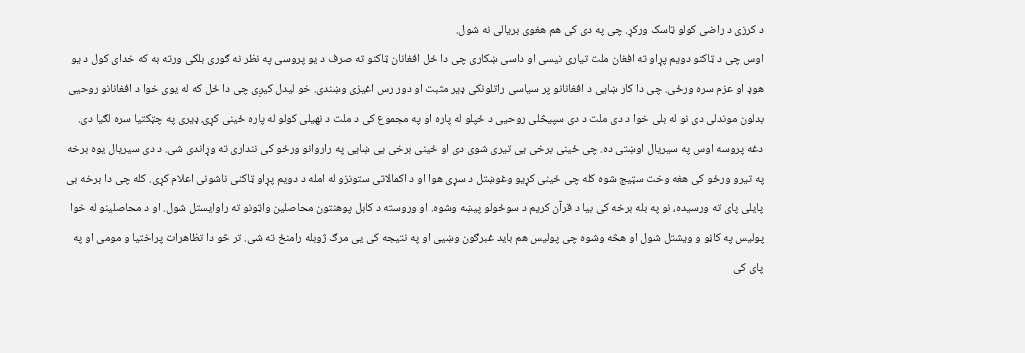د کرزی د راضی کولو ټاسک ورکړ. چی په دی کی هم هغوی بریالی نه شول.
اوس چی د ټاکنو دویم پړاو ته افغان ملت تیاری نیسی او داسی ښکاری چی دا ځل افغانان ټاکنو ته صرف د یو پروسی په نظر نه ګوری بلکی ورته به که خدای کول د یو هوډ او عزم سره ورځی. چی دا کار ښایی د افغانانو پر سیاسی راتلونکی ډیر مثبت او دور رس اغیزی وښندی. خو لیدل کیږی چی دا ځل که له یوی خوا د افغانانو روحیی بدلون موندلی دی نو له بلی خوا د دی ملت د دی سپیڅلی روحیی د ځپلو له پاره او په مجموع کی د ملت د نهیلی کولو له پاره ځینی کړۍ ډیری په چټکتیا سره لګیا دی. دغه پروسه اوس په سیریال اوښتی ده. چی ځینی برخی یی تیری شوی دی او ځینی برخی یی ښایی په راروانو ورځو کی ننداری ته وړاندی شی. د دی سیریال یوه برخه په تیرو ورځو کی هغه وخت سټیج شوه کله چی ځینی کړیو وغوښتل د سړی هوا او د اکمالاتی ستونزو له امله د دویم پړاو ټاکنی ناشونی اعلام کړی. کله چی دا برخه بی پایلی پای ته ورسیده، نو په بله برخه کی بیا د قرآن کریم د سوځولو پیښه وشوه. او وروسته د کابل پوهنتون محاصلین واټونو ته راوایستل شول. او د محاصلینو له خوا پولیس په کاڼو و ویشتل شول او هڅه وشوه چی پولیس هم باید غبرګون وښیی او په نتیجه کی یی مرګ ژوبله رامنځ ته شی. تر څو دا تظاهرات پراختیا و مومی او په پای کی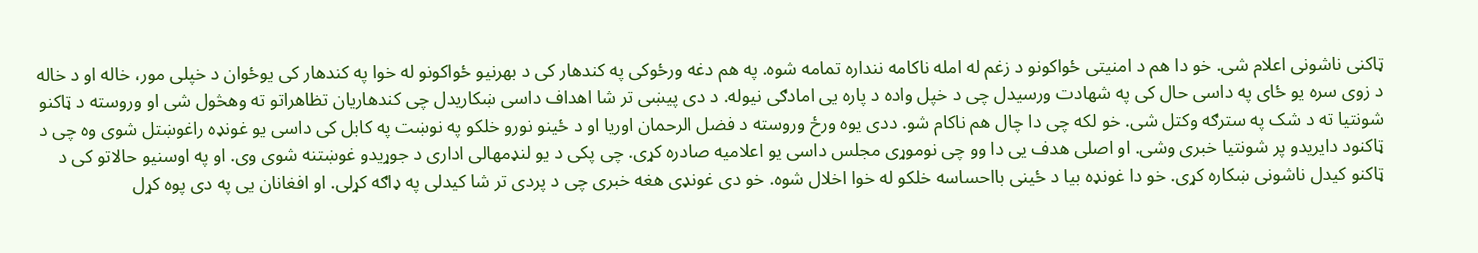ټاکنی ناشونی اعلام شی. خو دا هم د امنیتی ځواکونو د زغم له امله ناکامه ننداره تمامه شوه. په هم دغه ورځوکی په کندهار کی د بهرنیو ځواکونو له خوا په کندهار کی یوځوان د خپلی مور، خاله او د خاله د زوی سره یو ځای په داسی حال کی په شهادت ورسیدل چی د خپل واده د پاره یی امادګی نیوله. د دی پیښی تر شا اهداف داسی ښکاریدل چی کندهاریان تظاهراتو ته وهڅول شی او وروسته د ټاکنو شونتیا ته د شک په سترګه وکتل شی. خو لکه چی دا چال هم ناکام شو. ددی یوه ورځ وروسته د فضل الرحمان اوریا او د ځینو نورو خلکو په نوښت په کابل کی داسی یو غونډه راغوښتل شوی وه چی د ټاکنود دایریدو پر شونتیا خبری وشی. او اصلی هدف یی دا وو چی نوموړی مجلس داسی یو اعلامیه صادره کړی. چی پکی د یو لنډمهالی اداری د جوړیدو غوښتنه شوی وی. او په اوسنیو حالاتو کی د ټاکنو کیدل ناشونی ښکاره کړی. خو دا غونډه بیا د ځینی بااحساسه خلکو له خوا اخلال شوه. خو دی غونډی هغه خبری چی د پردی تر شا کیدلی په ډاګه کړلی. او افغانان یی په دی پوه کړل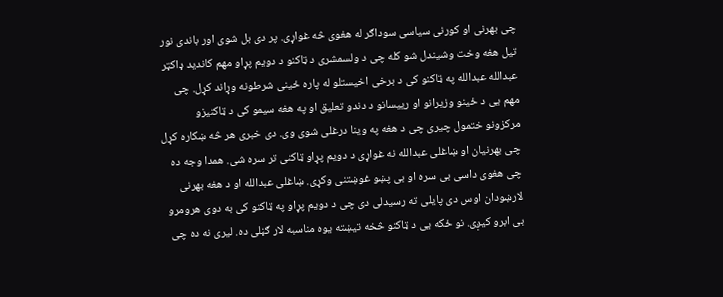چی بهرنی او کورنی سیاسی سوداګر له هغوی څه غواړی. پر دی بل شوی اور باندی نور تیل هغه وخت وشیندل شو کله چی د ولسمشری د ټاکنو د دویم پړاو مهم کاندید ډاکټر عبدالله عبدالله په ټاکنو کی د برخی اخیستلو له پاره ځینی شرطونه وړاند کړل. چی مهم یی د ځینو وزیرانو او رییسانو د دندو تعلیق او په هغه سیمو کی د ټاکنیزو مرکزونو ختمول چیری چی د هغه په وینا درغلی شوی وی. دی خبری هر څه ښکاره کړل چی بهرنیان او ښاغلی عبدالله نه غواړی د دویم پړاو ټاکنی تر سره شی. همدا وجه ده چی هغوی داسی بی سره او بی پښو غوښتنی وکړی. ښاغلی عبدالله او د هغه بهرنی لارښودان اوس دی پایلی ته رسیدلی دی چی د دویم پړاو په ټاکنو کی به دوی هرومرو بی ابرو کیږی. نو ځکه یی د ټاکنو څخه تیښته یوه مناسبه لار ګڼلی ده. لیری نه ده چی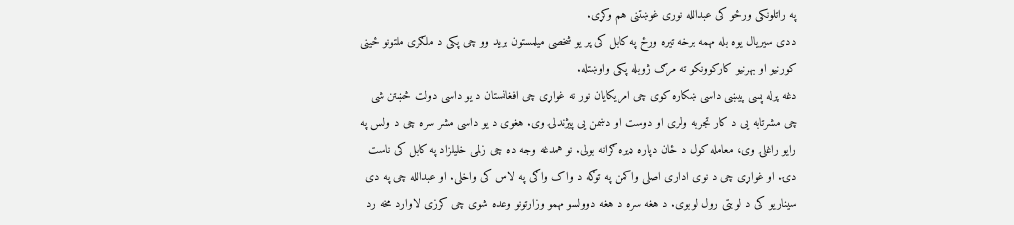په راتلونکی ورځو کی عبدالله نوری غوښتنی هم وکړی.
ددی سیریال یوه بله مهمه برخه تیره ورځ په کابل کی پر یو شخصی میلمستون برید وو چی پکی د ملګری ملتونو ځینی کورنیو او بهرنیو کارکوونکو ته مرګ ژوبله پکی واوښتله.
دغه پرله پسی پیښی داسی ښکاره کوی چی امریکایان نور نه غواړی چی افغانستان د یو داسی دولت څښتن شی چی مشرتابه یی د کار تجربه ولری او دوست او دښمن یی پیژندلۍ وی. هغوی د یو داسی مشر سره چی د ولس په رایو راغلۍ وی، معامله کول د ځان دپاره ډیره ګرانه بولی. نو همدغه وجه ده چی زلمی خلیلزاد په کابل کی ناست دۍ. او غواړی چی د نوی اداری اصلی واکمن په توګه د واک واګی په لاس کی واخلی. او عبدالله چی په دی سیناریو کی د لوبتی رول لوبوی. د هغه سره د هغه دوولسو مهمو وزارتونو وعده شوی چی کرزی لاوارد مخه رد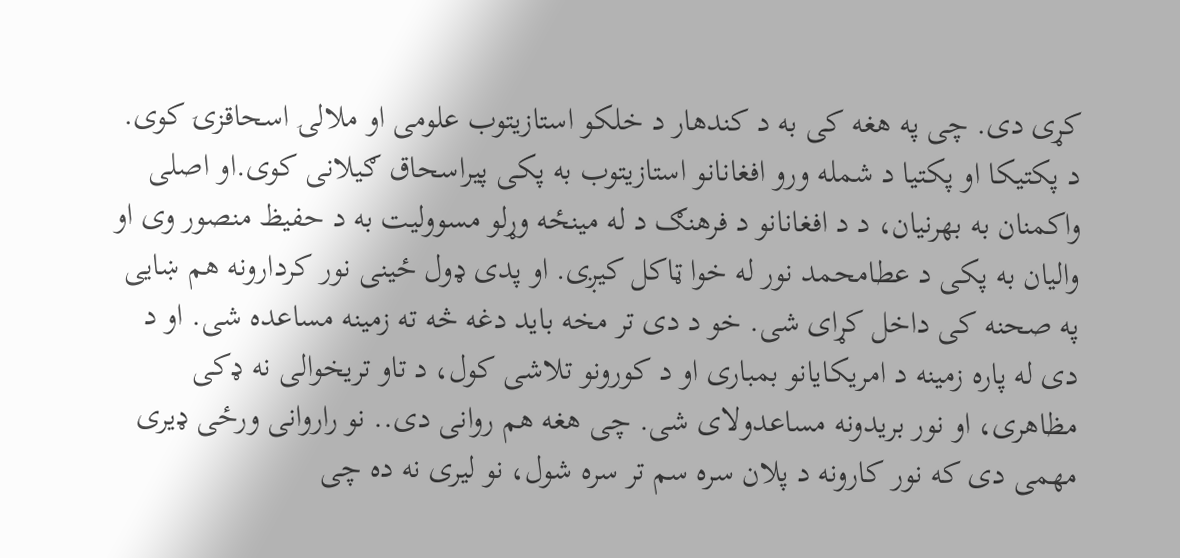کړی دی. چی په هغه کی به د کندهار د خلکو استازیتوب علومی او ملالۍ اسحاقزۍ کوی. د پکتیکا او پکتیا د شمله ورو افغانانو استازیتوب به پکی پیراسحاق ګیلانی کوی.او اصلی واکمنان به بهرنیان، د د افغانانو د فرهنګ د له مینځه وړلو مسوولیت به د حفیظ منصور وی او والیان به پکی د عطامحمد نور له خوا ټاکل کیږی. او پدی ډول ځینی نور کردارونه هم ښایی په صحنه کی داخل کړای شی. خو د دی تر مخه باید دغه څه ته زمینه مساعده شی. او د دی له پاره زمینه د امریکایانو بمباری او د کورونو تلاشی کول، د تاو تریخوالی نه ډکی مظاهری، او نور بریدونه مساعدولای شی. چی هغه هم روانی دی.. نو راروانی ورځی ډیری مهمی دی که نور کارونه د پلان سره سم تر سره شول، نو لیری نه ده چی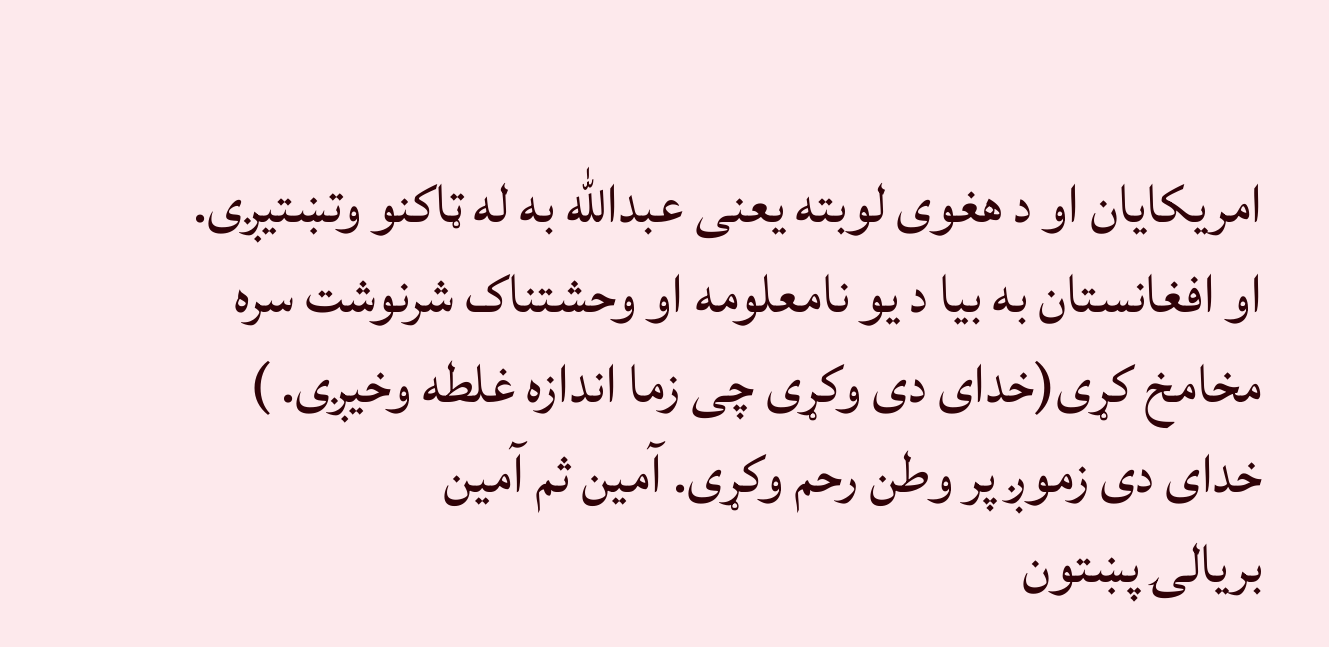امریکایان او د هغوی لوبته یعنی عبدالله به له ټاکنو وتښتیږی. او افغانستان به بیا د یو نامعلومه او وحشتناک شرنوشت سره مخامخ کړی(خدای دی وکړی چی زما اندازه غلطه وخیږی. )
خدای دی زموږ پر وطن رحم وکړی. آمین ثم آمین
بریالۍ پښتون